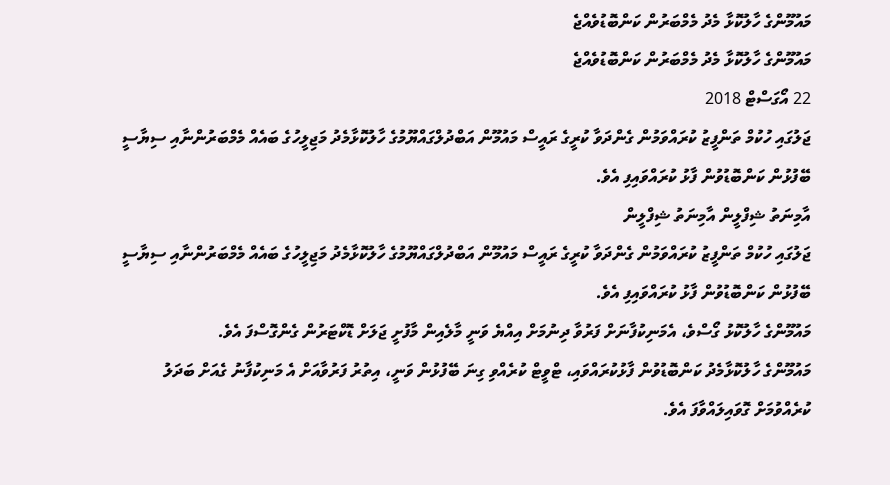މައުމޫންގެ ހާލުކޮޅާ މެދު މެމްބަރުން ކަންބޮޑުވެއްޖެ
މައުމޫންގެ ހާލުކޮޅާ މެދު މެމްބަރުން ކަންބޮޑުވެއްޖެ
22 އޯގަސްޓް 2018
ޖަލުގައި ހުކުމް ތަންފީޒު ކުރައްވަމުން ގެންދަވާ ކުރީގެ ރައީސް މައުމޫން އަބްދުލްގައްޔޫމުގެ ހާލުކޮޅާމެދު މަޖިލީހުގެ ބައެއް މެމްބަރުންނާއި ސިޔާސީ ބޭފުޅުން ކަންބޮޑުވުން ފާޅު ކުރައްވައިފި އެވެ.
އާމިނަތު ޝިފްލީން އާމިނަތު ޝިފްލީން
ޖަލުގައި ހުކުމް ތަންފީޒު ކުރައްވަމުން ގެންދަވާ ކުރީގެ ރައީސް މައުމޫން އަބްދުލްގައްޔޫމުގެ ހާލުކޮޅާމެދު މަޖިލީހުގެ ބައެއް މެމްބަރުންނާއި ސިޔާސީ ބޭފުޅުން ކަންބޮޑުވުން ފާޅު ކުރައްވައިފި އެވެ.
މައުމޫންގެ ހާލުކޮޅު ގޯސްވެ، އެމަނިކުފާނަށް ފަރުވާ ދިނުމަށް އިއްޔެ ވަނީ މާލެއިން މާފުށީ ޖަލަށް ޑޮކްޓަރުން ގެންގޮސްފަ އެވެ.
މައުމޫންގެ ހާލުކޮޅާމެދު ކަންބޮޑުވުން ފާޅުކުރައްވައި، ޓްވީޓް ކުރެއްވި ގިނަ ބޭފުޅުން ވަނީ، އިތުރު ފަރުވާއަށް އެ މަނިކުފާނު ގެއަށް ބަދަލު ކުރެއްވުމަށް ގޮވައިލައްވާފަ އެވެ.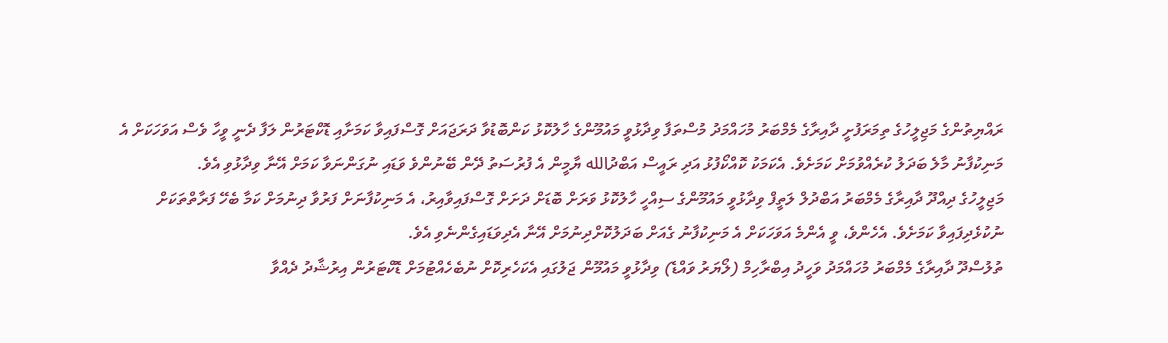ރައްޔިތުންގެ މަޖިލީހުގެ ތިމަރަފުށީ ދާއިރާގެ މެމްބަރު މުހައްމަދު މުސްތަފާ ވިދާޅުވީ މައުމޫންގެ ހާލުކޮޅު ކަންބޮޑުވާ ދަރަޖައަށް ގޮސްފައިވާ ކަމަށާއި ޑޮކްޓަރުން ލަފާ ދެނީ ވީހާ ވެސް އަވަހަކަށް އެ މަނިކުފާނު މާލެ ބަދަލު ކުރެއްވުމަށް ކަމަށެވެ. އެކަމަކު ކޮއްކޯފުޅު އަދި ރައީސް އަބްދުالله ޔާމީން އެ ފުރުސަތު ދޭން ބޭނުންވެ ވަޑައި ނުގަންނަވާ ކަމަށް އޭނާ ވިދާޅުވި އެވެ.
މަޖިލީހުގެ ދިއްދޫ ދާއިރާގެ މެމްބަރު އަބްދުލް ލަތީފް ވިދާޅުވީ މައުމޫންގެ ސިއްހީ ހާލުކޮޅު ވަރަށް ބޮޑަށް ދަށަށް ގޮސްފައިވާއިރު، އެ މަނިކުފާނަށް ފަރުވާ ދިނުމަށް ކަމާ ބެހޭ ފަރާތްތަކަށް ނުކުޅެދިފައިވާ ކަމަށެވެ. އެހެންވެ، ވީ އެންމެ އަވަހަކަށް އެ މަނިކުފާނު ގެއަށް ބަދަލުކޮށްދިނުމަށް އޭނާ އެދިވަޑައިގެންނެވި އެވެ.
ތުލުސްދޫ ދާއިރާގެ މެމްބަރު މުހައްމަދު ވަހީދު އިބްރާހިމް (ލޯޔަރު ވައްޑެ) ވިދާޅުވީ މައުމޫން ޖަލުގައި އެކަހެރިކޮށް ނުބެހެއްޓުމަށް ޑޮކްޓަރުން އިރުޝާދު ދެއްވާ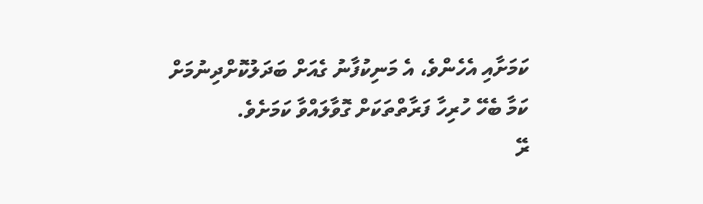ކަމަށާއި އެހެންވެ، އެ މަނިކުފާނު ގެއަށް ބަދަލުކޮށްދިނުމަށް ކަމާ ބެހޭ ހުރިހާ ފަރާތްތަކަށް ގޮވާލައްވާ ކަމަށެވެ.
ރޭ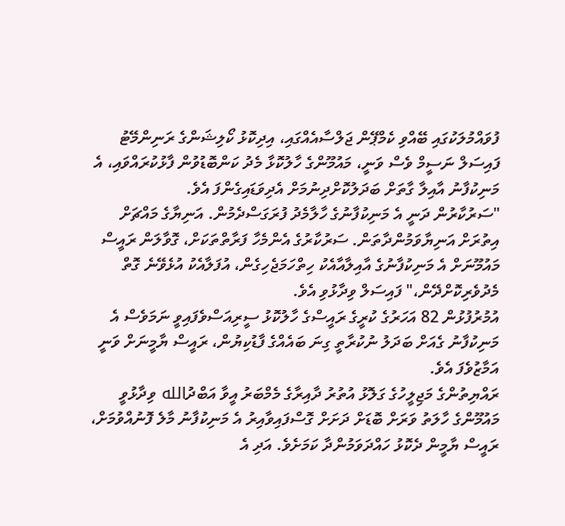ފުވައްމުލަކުގައި ބޭއްވި ކެމްޕޭން ޖަލްސާއެއްގައި، އިދިކޮޅު ކޯލިޝަންގެ ރަނިންމޭޓު ފައިސަލް ނަސީމް ވެސް ވަނީ، މައުމޫންގެ ހާލުކޮޅާ މެދު ކަންބޮޑުވުން ފާޅުކުރައްވައި، އެ މަނިކުފާނު އާއިލާ ގާތަށް ބަދަލުކޮށްދިނުމަށް އެދިވަޑައިގެންފަ އެވެ.
"ސަރުކާރުން ދަނީ އެ މަނިކުފާނުގެ ހާލާމެދު ފުރަގަސްދެމުން. އަނިޔާގެ މައްޗަށް އިތުރަށް އަނިޔާވަމުންދާތަން. ސަރުކާރުގެ އެންމެހާ ފަރާތްތަކަށް، ގޮވާލަން ރައީސް މައުމޫނަށް އެ މަނިކުފާނުގެ އާއިލާއާއެކު ހިތްހަމަޖެހިގެން، އުފަލާއެކު އުޅެވޭނެ ގޮތް މެދުވެރިކޮށްދޭން،" ފައިސަލް ވިދާޅުވި އެވެ.
އުމުރުފުޅުން 82 އަހަރުގެ ކުރީގެ ރައީސްގެ ހާލުކޮޅު ސީރިއަސްވެފައިވީ ނަމަވެސް އެ މަނިކުފާނު ގެއަށް ބަދަލު ނުކުރާތީ ގިނަ ބައެއްގެ ފާޑުކިޔުން، ރައީސް ޔާމީނަށް ވަނީ އަމާޒުވެފަ އެވެ.
ރައްޔިތުންގެ މަޖިލީހުގެ ގަލޮޅު އުތުރު ދާއިރާގެ މެމްބަރު އީވާ އަބްދުالله ވިދާޅުވީ މައުމޫންގެ ހާލަތު ވަރަށް ބޮޑަށް ދަށަށް ގޮސްފައިވާއިރު އެ މަނިކުފާނު މާލެ ފޮނުއްވުމަށް، ރައީސް ޔާމީން ދެކޮޅު ހައްދަވަމުންދާ ކަމަށެވެ. އަދި އެ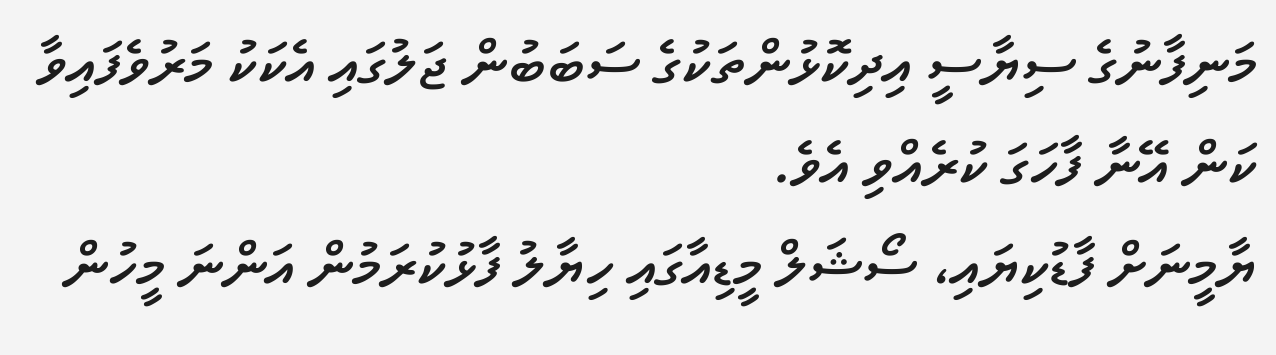މަނިފާނުގެ ސިޔާސީ އިދިކޮޅުންތަކުގެ ސަބަބުން ޖަލުގައި އެކަކު މަރުވެފައިވާ ކަން އޭނާ ފާހަގަ ކުރެއްވި އެވެ.
ޔާމީނަށް ފާޑުކިޔައި، ސޯޝަލް މީޑިއާގައި ހިޔާލު ފާޅުކުރަމުން އަންނަ މީހުން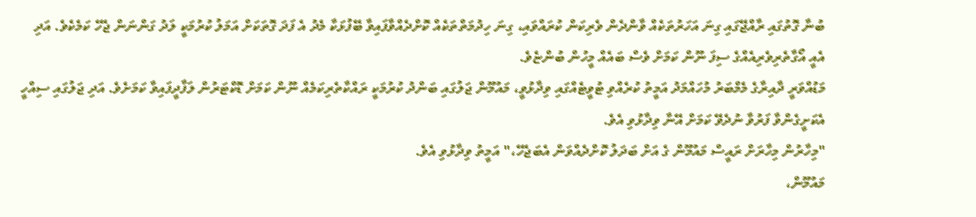ބުނާ ގޮތުގައި ރާއްޖޭގައި ގިނަ އަހަރުތަކެއް ވާންދެން ވެރިކަން ކުރައްވައި، ގިނަ ހިދުމަތްތަކެއް ކޮށްދެއްވާފައިވާ ބޭފުޅަކާ މެދު އެ ފަދަ ގޮތަކަށް އަމަލު ކުރުމަކީ ލަދު ގަންނަން ޖެހޭ ކަމެކެވެ. އަދި އެއީ އޯގާތެރިވެރިއެއްގެ ސިފަ ނޫން ކަމަށް ވެސް ބައެއް މީހުން ބުންޏެވެ.
މަޑުއްވަރީ ދާއިރާގެ މެމްބަރު މުހައްމަދު އަމީތު ކުރެއްވި ޓުވީޓެއްގައި ވިދާޅުވީ، މައުމޫން ޖަލުގައި ބަންދު ކުރުމަކީ ރައްކާތެރިކަމެއް ނޫން ކަމަށް ޑޮކްޓަރުން ލަފާދީފައިވާ ކަމަށެވެ. އަދި ޖަލުގައި ސިއްހީ އެކަށީގެންވާ ފަރުވާ ނުދެވޭ ކަމަށް އޭނާ ވިދާޅުވި އެވެ.
"މިހާރުން މިހާރަށް ރައީސް މައުމޫން ގެ އަށް ބަދަލު ކޮށްދެއްވަން އެބަޖެހޭ،" އަމީތު ވިދާޅުވި އެވެ.
މައުމޫން،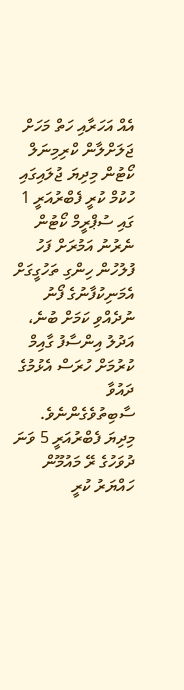އެއް އަހަރާއި ހަތް މަހަށް ޖަލަށްލާން ކްރިމިނަލް ކޯޓުން މިދިޔަ ޖުލައިގައި ހުކުމް ކުރީ ފެބްރުއަރީ 1 ގައި ސުޕްރީމް ކޯޓުން ނެރުނު އަމުރަށް ފަހު ފުލުހުން ހިންގި ތަހުގީގަށް އެމަނިކުފާނުގެ ފޯނު ނުދެއްވި ކަމަށް ބުނެ، އަދުލު އިންސާފު ގާއިމް ކުރުމަށް ހުރަސް އެޅުމުގެ ދައުވާ ސާބިތުވެގެންނެވެ. މިދިޔަ ފެބްރުއަރީ 5 ވަނަ ދުވަހުގެ ރޭ މައުމޫން ހައްޔަރު ކުރީ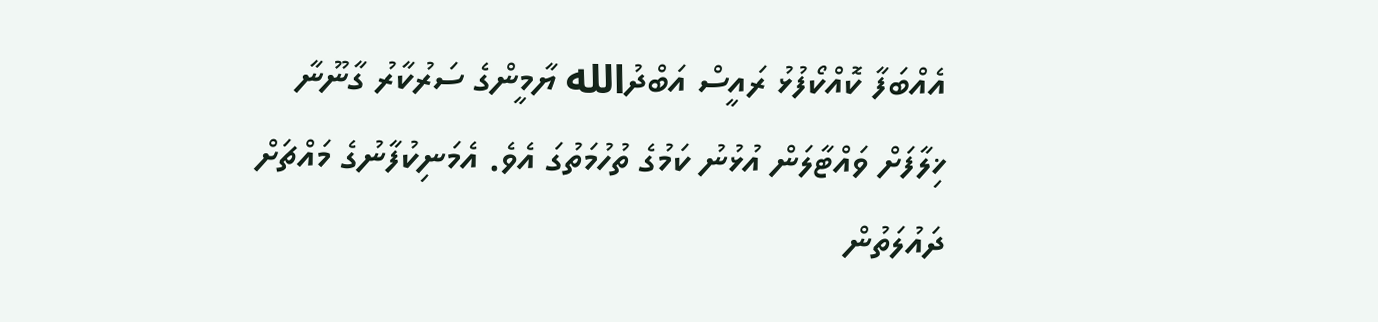އެއްބަފާ ކޮއްކޯފުޅު ރައީސް އަބްދުالله ޔާމީންގެ ސަރުކާރު ގާނޫނާ ޚިލާފަށް ވައްޓާލަން އުޅުނު ކަމުގެ ތުހުމަތުގަ އެވެ. އެމަނިކުފާނުގެ މައްޗަށް ދައުލަތުން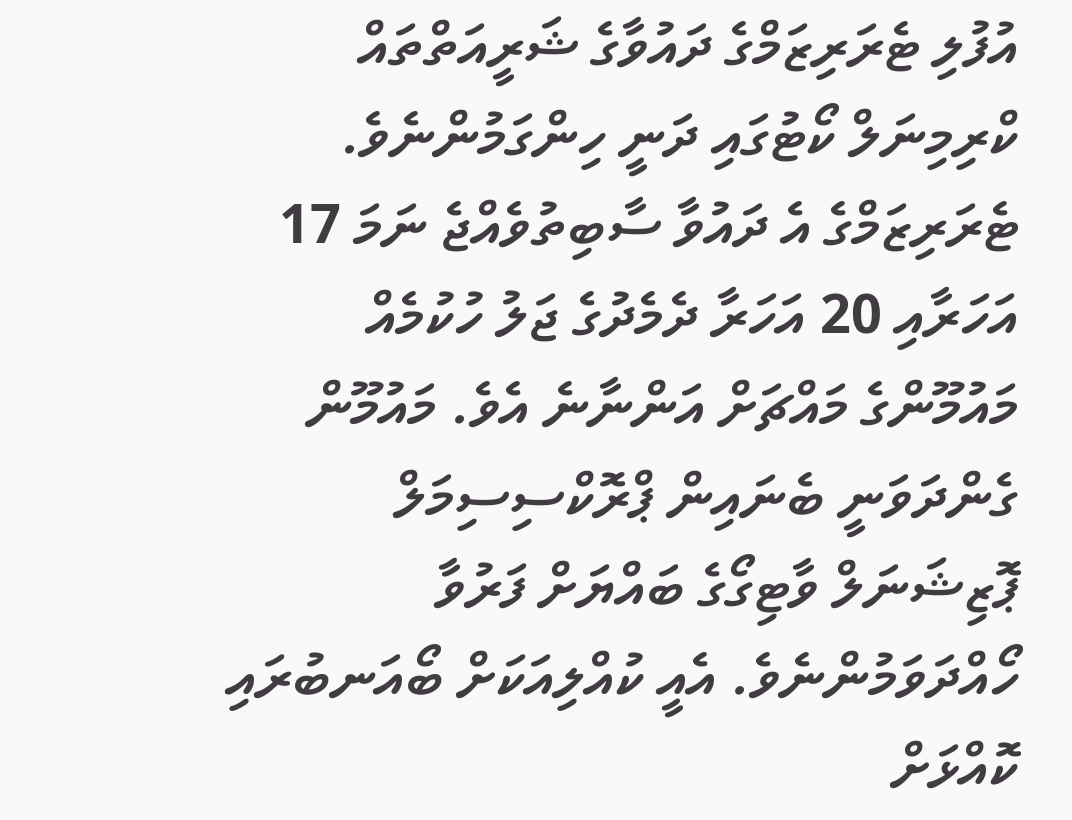އުފުލި ޓެރަރިޒަމްގެ ދައުވާގެ ޝަރީއަތްތައް ކްރިމިނަލް ކޯޓުގައި ދަނީ ހިންގަމުންނެވެ. ޓެރަރިޒަމްގެ އެ ދައުވާ ސާބިތުވެއްޖެ ނަމަ 17 އަހަރާއި 20 އަހަރާ ދެމެދުގެ ޖަލު ހުކުމެއް މައުމޫންގެ މައްޗަށް އަންނާނެ އެވެ. މައުމޫން ގެންދަވަނީ ބެނައިން ޕްރޮކްސިސިމަލް ޕޮޒިޝަނަލް ވާޓިގޯގެ ބައްޔަށް ފަރުވާ ހޯއްދަވަމުންނެވެ. އެއީ ކުއްލިއަކަށް ބޯއަނބުރައި ކޮއްޅަށް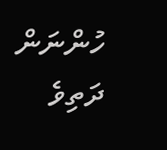ހުންނަން ދަތިވެ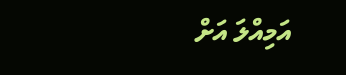އަމިއްލަ އަށް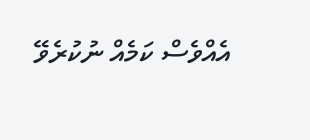އެއްވެސް ކަމެއް ނުކުރެވޭ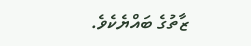ޒާތުގެ ބައްޔެކެވެ.